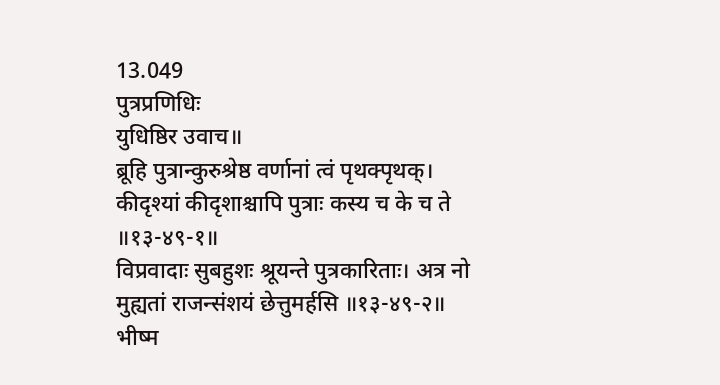13.049
पुत्रप्रणिधिः
युधिष्ठिर उवाच॥
ब्रूहि पुत्रान्कुरुश्रेष्ठ वर्णानां त्वं पृथक्पृथक्। कीदृश्यां कीदृशाश्चापि पुत्राः कस्य च के च ते ॥१३-४९-१॥
विप्रवादाः सुबहुशः श्रूयन्ते पुत्रकारिताः। अत्र नो मुह्यतां राजन्संशयं छेत्तुमर्हसि ॥१३-४९-२॥
भीष्म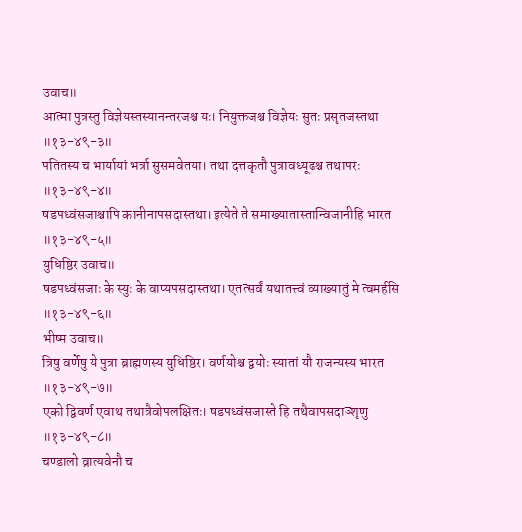उवाच॥
आत्मा पुत्रस्तु विज्ञेयस्तस्यानन्तरजश्च यः। नियुक्तजश्च विज्ञेयः सुतः प्रसृतजस्तथा ॥१३-४९-३॥
पतितस्य च भार्यायां भर्त्रा सुसमवेतया। तथा दत्तकृतौ पुत्रावध्यूढश्च तथापरः ॥१३-४९-४॥
षडपध्वंसजाश्चापि कानीनापसदास्तथा। इत्येते ते समाख्यातास्तान्विजानीहि भारत ॥१३-४९-५॥
युधिष्ठिर उवाच॥
षडपध्वंसजाः के स्युः के वाप्यपसदास्तथा। एतत्सर्वं यथातत्त्वं व्याख्यातुं मे त्वमर्हसि ॥१३-४९-६॥
भीष्म उवाच॥
त्रिषु वर्णेषु ये पुत्रा ब्राह्मणस्य युधिष्ठिर। वर्णयोश्च द्वयोः स्यातां यौ राजन्यस्य भारत ॥१३-४९-७॥
एको द्विवर्ण एवाथ तथात्रैवोपलक्षितः। षडपध्वंसजास्ते हि तथैवापसदाञ्शृणु ॥१३-४९-८॥
चण्डालो व्रात्यवेनौ च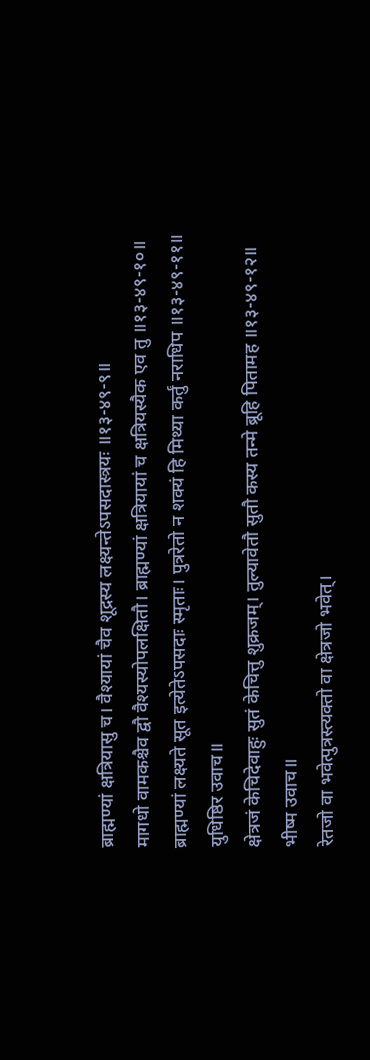ब्राह्मण्यां क्षत्रियासु च। वैश्यायां चैव शूद्रस्य लक्ष्यन्तेऽपसदास्त्रयः ॥१३-४९-९॥
मागधो वामकश्चैव द्वौ वैश्यस्योपलक्षितौ। ब्राह्मण्यां क्षत्रियायां च क्षत्रियस्यैक एव तु ॥१३-४९-१०॥
ब्राह्मण्यां लक्ष्यते सूत इत्येतेऽपसदाः स्मृताः। पुत्ररेतो न शक्यं हि मिथ्या कर्तुं नराधिप ॥१३-४९-११॥
युधिष्ठिर उवाच॥
क्षेत्रजं केचिदेवाहुः सुतं केचित्तु शुक्रजम्। तुल्यावेतौ सुतौ कस्य तन्मे ब्रूहि पितामह ॥१३-४९-१२॥
भीष्म उवाच॥
रेतजो वा भवेत्पुत्रस्त्यक्तो वा क्षेत्रजो भवेत्।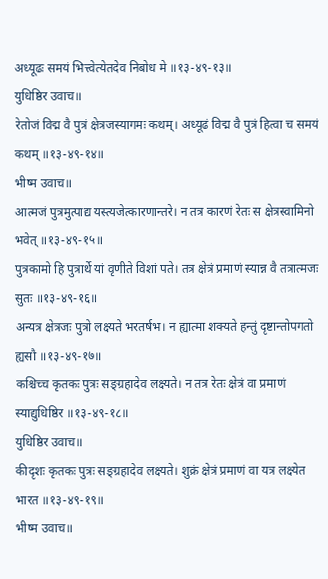अध्यूढः समयं भित्त्वेत्येतदेव निबोध मे ॥१३-४९-१३॥
युधिष्ठिर उवाच॥
रेतोजं विद्म वै पुत्रं क्षेत्रजस्यागमः कथम्। अध्यूढं विद्म वै पुत्रं हित्वा च समयं कथम् ॥१३-४९-१४॥
भीष्म उवाच॥
आत्मजं पुत्रमुत्पाद्य यस्त्यजेत्कारणान्तरे। न तत्र कारणं रेतः स क्षेत्रस्वामिनो भवेत् ॥१३-४९-१५॥
पुत्रकामो हि पुत्रार्थे यां वृणीते विशां पते। तत्र क्षेत्रं प्रमाणं स्यान्न वै तत्रात्मजः सुतः ॥१३-४९-१६॥
अन्यत्र क्षेत्रजः पुत्रो लक्ष्यते भरतर्षभ। न ह्यात्मा शक्यते हन्तुं दृष्टान्तोपगतो ह्यसौ ॥१३-४९-१७॥
कश्चिच्च कृतकः पुत्रः सङ्ग्रहादेव लक्ष्यते। न तत्र रेतः क्षेत्रं वा प्रमाणं स्याद्युधिष्ठिर ॥१३-४९-१८॥
युधिष्ठिर उवाच॥
कीदृशः कृतकः पुत्रः सङ्ग्रहादेव लक्ष्यते। शुक्रं क्षेत्रं प्रमाणं वा यत्र लक्ष्येत भारत ॥१३-४९-१९॥
भीष्म उवाच॥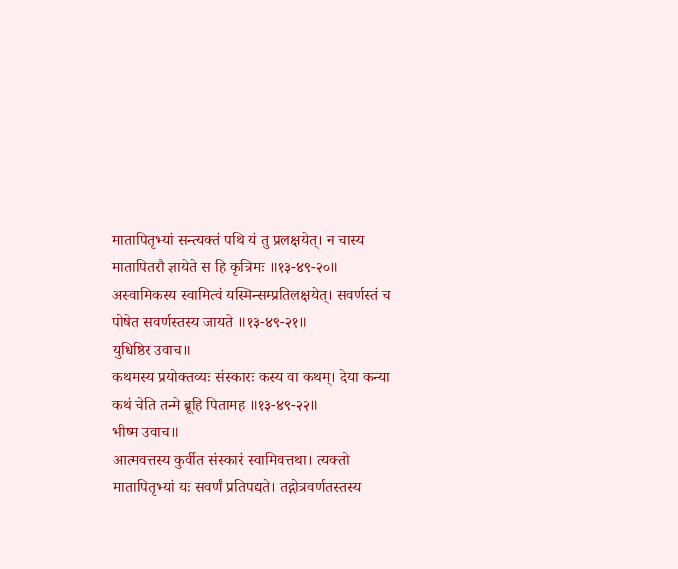मातापितृभ्यां सन्त्यक्तं पथि यं तु प्रलक्षयेत्। न चास्य मातापितरौ ज्ञायेते स हि कृत्रिमः ॥१३-४९-२०॥
अस्वामिकस्य स्वामित्वं यस्मिन्सम्प्रतिलक्षयेत्। सवर्णस्तं च पोषेत सवर्णस्तस्य जायते ॥१३-४९-२१॥
युधिष्ठिर उवाच॥
कथमस्य प्रयोक्तव्यः संस्कारः कस्य वा कथम्। देया कन्या कथं चेति तन्मे ब्रूहि पितामह ॥१३-४९-२२॥
भीष्म उवाच॥
आत्मवत्तस्य कुर्वीत संस्कारं स्वामिवत्तथा। त्यक्तो मातापितृभ्यां यः सवर्णं प्रतिपद्यते। तद्गोत्रवर्णतस्तस्य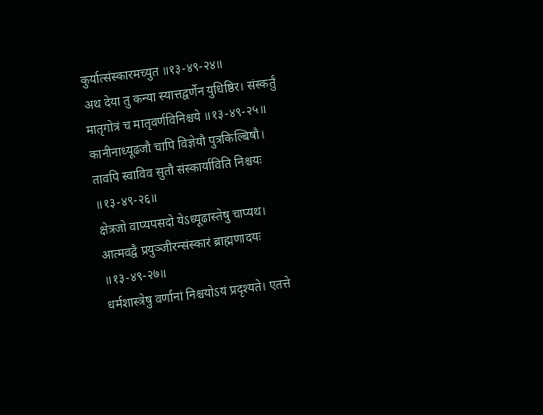कुर्यात्संस्कारमच्युत ॥१३-४९-२४॥
अथ देया तु कन्या स्यात्तद्वर्णेन युधिष्ठिर। संस्कर्तुं मातृगोत्रं च मातृवर्णविनिश्चये ॥१३-४९-२५॥
कानीनाध्यूढजौ चापि विज्ञेयौ पुत्रकिल्बिषौ। तावपि स्वाविव सुतौ संस्कार्याविति निश्चयः ॥१३-४९-२६॥
क्षेत्रजो वाप्यपसदो येऽध्यूढास्तेषु चाप्यथ। आत्मवद्वै प्रयुञ्जीरन्संस्कारं ब्राह्मणादयः ॥१३-४९-२७॥
धर्मशास्त्रेषु वर्णानां निश्चयोऽयं प्रदृश्यते। एतत्ते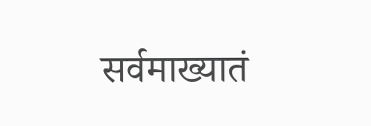सर्वमाख्यातं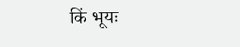किं भूयः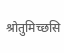श्रोतुमिच्छसि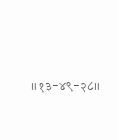॥१३-४९-२८॥